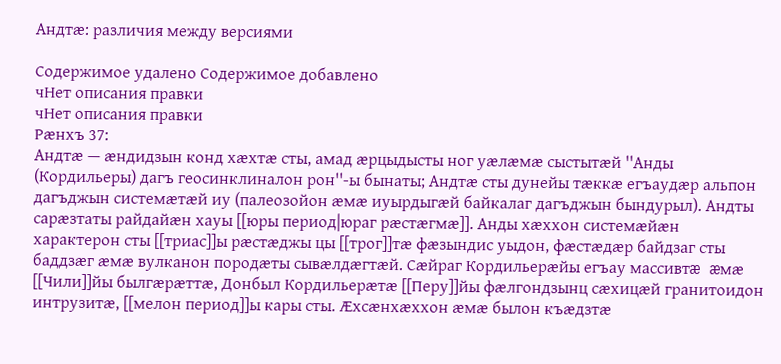Андтæ: различия между версиями

Содержимое удалено Содержимое добавлено
чНет описания правки
чНет описания правки
Рæнхъ 37:
Андтæ — æндидзын конд хæхтæ сты, амад æрцыдысты ног уæлæмæ сыстытæй ''Анды (Кордильеры) дагъ геосинклиналон рон''-ы бынаты; Андтæ сты дунейы тæккæ егъаудæр альпон дагъджын системæтæй иу (палеозойон æмæ иуырдыгæй байкалаг дагъджын бындурыл). Андты сарæзтаты райдайæн хауы [[юры период|юраг рæстæгмæ]]. Анды хæххон системæйæн характерон сты [[триас]]ы рæстæджы цы [[трог]]тæ фæзындис уыдон, фæстæдæр байдзаг сты баддзæг æмæ вулканон породæты сывæлдæгтæй. Сæйраг Кордильерæйы егъау массивтæ æмæ [[Чили]]йы былгæрæттæ, Донбыл Кордильерæтæ [[Перу]]йы фæлгондзынц сæхицæй гранитоидон интрузитæ, [[мелон период]]ы кары сты. Æхсæнхæххон æмæ былон къæдзтæ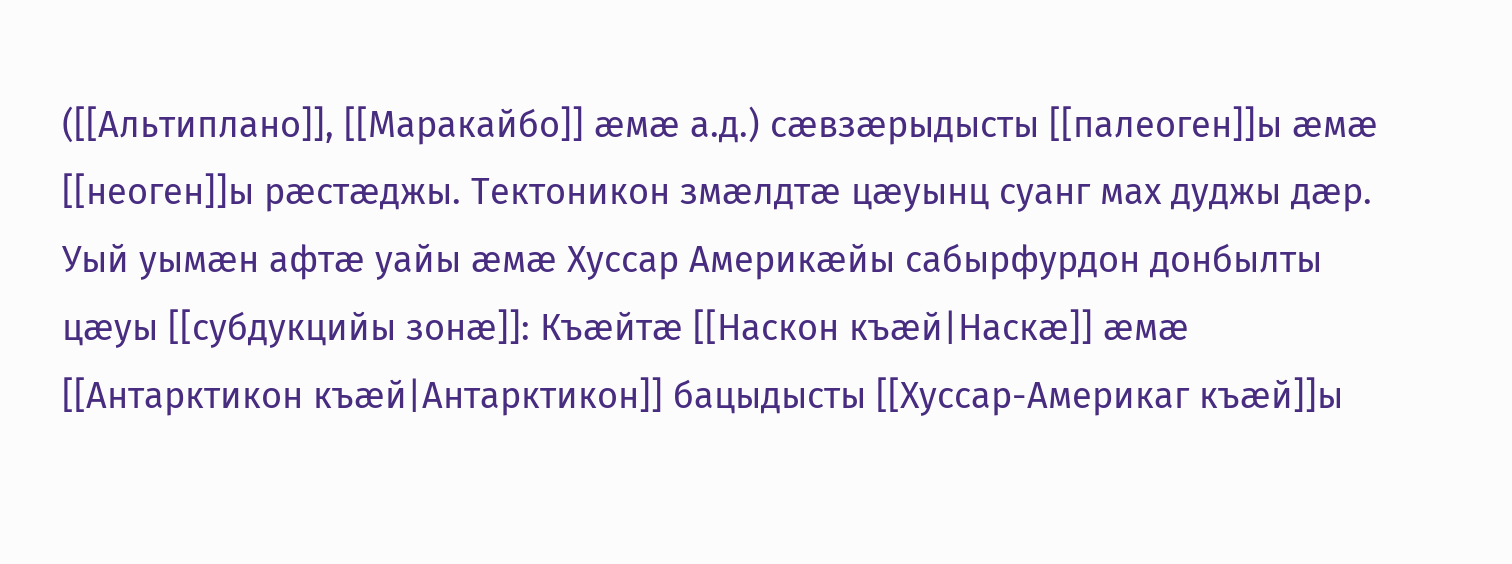([[Альтиплано]], [[Маракайбо]] æмæ а.д.) сæвзæрыдысты [[палеоген]]ы æмæ [[неоген]]ы рæстæджы. Тектоникон змæлдтæ цæуынц суанг мах дуджы дæр. Уый уымæн афтæ уайы æмæ Хуссар Америкæйы сабырфурдон донбылты цæуы [[субдукцийы зонæ]]: Къæйтæ [[Наскон къæй|Наскæ]] æмæ [[Антарктикон къæй|Антарктикон]] бацыдысты [[Хуссар-Америкаг къæй]]ы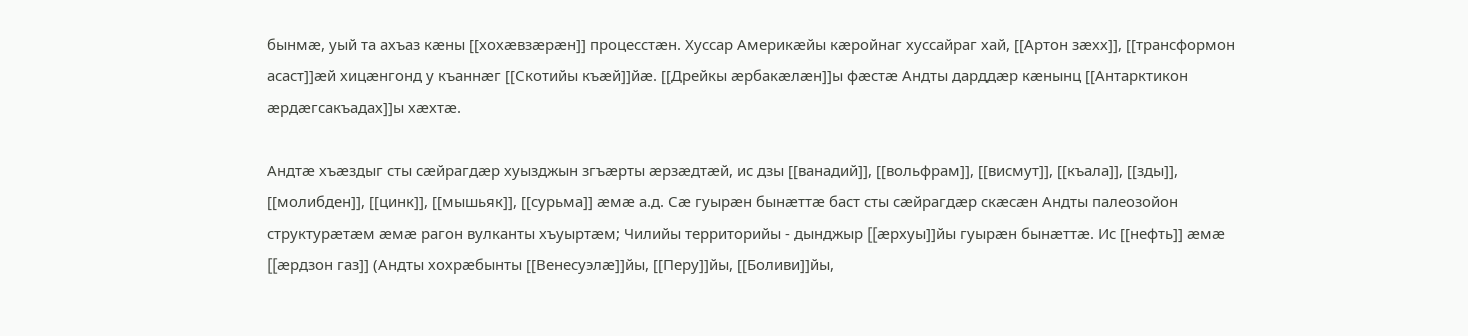бынмæ, уый та ахъаз кæны [[хохæвзæрæн]] процесстæн. Хуссар Америкæйы кæройнаг хуссайраг хай, [[Артон зæхх]], [[трансформон асаст]]æй хицæнгонд у къаннæг [[Скотийы къæй]]йæ. [[Дрейкы æрбакæлæн]]ы фæстæ Андты дарддæр кæнынц [[Антарктикон æрдæгсакъадах]]ы хæхтæ.

Андтæ хъæздыг сты сæйрагдæр хуызджын згъæрты æрзæдтæй, ис дзы [[ванадий]], [[вольфрам]], [[висмут]], [[къала]], [[зды]], [[молибден]], [[цинк]], [[мышьяк]], [[сурьма]] æмæ а.д. Сæ гуырæн бынæттæ баст сты сæйрагдæр скæсæн Андты палеозойон структурæтæм æмæ рагон вулканты хъуыртæм; Чилийы территорийы - дынджыр [[æрхуы]]йы гуырæн бынæттæ. Ис [[нефть]] æмæ [[æрдзон газ]] (Андты хохрæбынты [[Венесуэлæ]]йы, [[Перу]]йы, [[Боливи]]йы,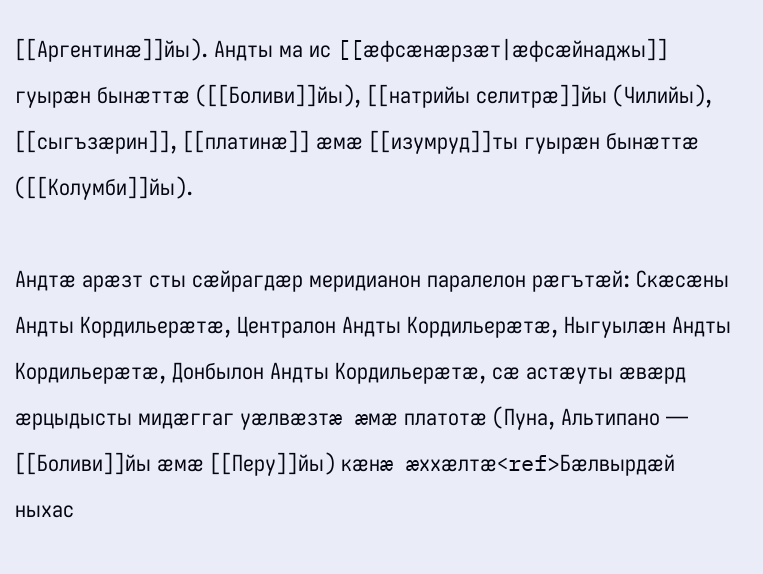[[Аргентинæ]]йы). Андты ма ис [[æфсæнæрзæт|æфсæйнаджы]] гуырæн бынæттæ ([[Боливи]]йы), [[натрийы селитрæ]]йы (Чилийы), [[сыгъзæрин]], [[платинæ]] æмæ [[изумруд]]ты гуырæн бынæттæ ([[Колумби]]йы).

Андтæ арæзт сты сæйрагдæр меридианон паралелон рæгътæй: Скæсæны Андты Кордильерæтæ, Централон Андты Кордильерæтæ, Ныгуылæн Андты Кордильерæтæ, Донбылон Андты Кордильерæтæ, сæ астæуты æвæрд æрцыдысты мидæггаг уæлвæзтæ æмæ платотæ (Пуна, Альтипано — [[Боливи]]йы æмæ [[Перу]]йы) кæнæ æххæлтæ<ref>Бæлвырдæй ныхас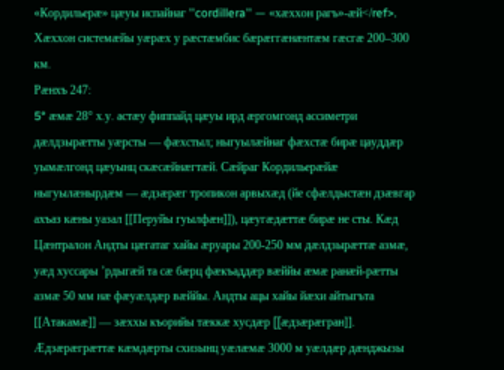«Кордильерæ» цæуы испайнаг ''cordillera'' — «хæххон рагъ»-æй</ref>. Хæххон системæйы уæрæх у рæстæмбис бæрæггæнæнтæм гæсгæ 200–300 км.
Рæнхъ 247:
5° æмæ 28° х.у. астæу фиппайд цæуы ирд æргомгонд ассиметри дæлдзырæтты уæрсты — фæхстыл; ныгуылæйнаг фæхстæ бирæ цауддæр уымæлгонд цæуынц скæсæйнæгтæй. Сæйраг Кордильерæйæ ныгуылæнырдæм — æдзæрæг тропикон арвыхæд (йе сфæлдыстæн дзæвгар ахъаз кæны уазал [[Перуйы гуылфæн]]), цæугæдæттæ бирæ не сты. Кæд Цæнтралон Андты цæгатаг хайы æруары 200-250 мм дæлдзырæттæ азмæ, уæд хуссары ’рдыгæй та сæ бæрц фæкъаддæр вæййы æмæ ранæй-рæтты азмæ 50 мм нæ фæуæлдæр вæййы. Андты ацы хайы йæхи айтыгъта [[Атакамæ]] — зæххы къорийы тæккæ хусдæр [[æдзæрæгран]]. Æдзæрæгрæттæ кæмдæрты схизынц уæлæмæ 3000 м уæлдæр дæнджызы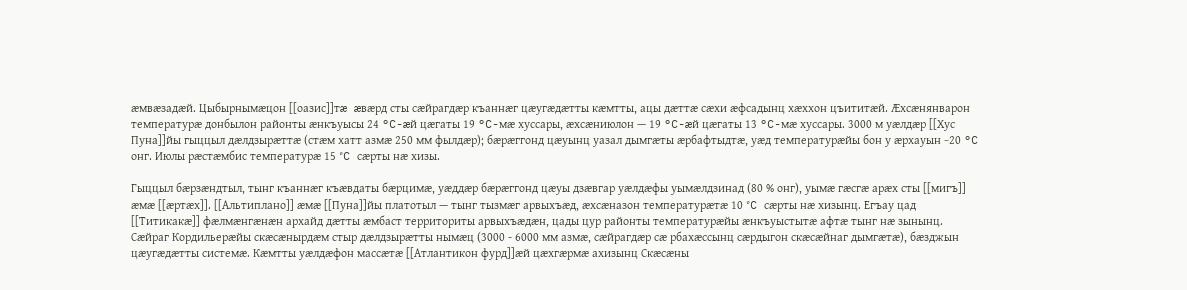æмвæзадæй. Цыбырнымæцон [[оазис]]тæ æвæрд сты сæйрагдæр къаннæг цæугæдæтты кæмтты, ацы дæттæ сæхи æфсадынц хæххон цъититæй. Æхсæнянварон температурæ донбылон районты æнкъуысы 24 °C-æй цæгаты 19 °C-мæ хуссары, æхсæниюлон — 19 °C-æй цæгаты 13 °C-мæ хуссары. 3000 м уæлдæр [[Хус Пуна]]йы гыццыл дæлдзырæттæ (стæм хатт азмæ 250 мм фылдæр); бæрæггонд цæуынц уазал дымгæты æрбафтыдтæ, уæд температурæйы бон у æрхауын −20 °C онг. Июлы рæстæмбис температурæ 15 °C сæрты нæ хизы.

Гыццыл бæрзæндтыл, тынг къаннæг къæвдаты бæрцимæ, уæддæр бæрæггонд цæуы дзæвгар уæлдæфы уымæлдзинад (80 % онг), уымæ гæсгæ арæх сты [[мигъ]] æмæ [[æртæх]]. [[Альтиплано]] æмæ [[Пуна]]йы платотыл — тынг тызмæг арвыхъæд, æхсæназон температурæтæ 10 °C сæрты нæ хизынц. Егъау цад [[Титикакæ]] фæлмæнгæнæн архайд дæтты æмбаст территориты арвыхъæдæн, цады цур районты температурæйы æнкъуыстытæ афтæ тынг нæ зынынц. Сæйраг Кордильерæйы скæсæнырдæм стыр дæлдзырæтты нымæц (3000 - 6000 мм азмæ, сæйрагдæр сæ рбахæссынц сæрдыгон скæсæйнаг дымгæтæ), бæзджын цæугæдæтты системæ. Кæмтты уæлдæфон массæтæ [[Атлантикон фурд]]æй цæхгæрмæ ахизынц Скæсæны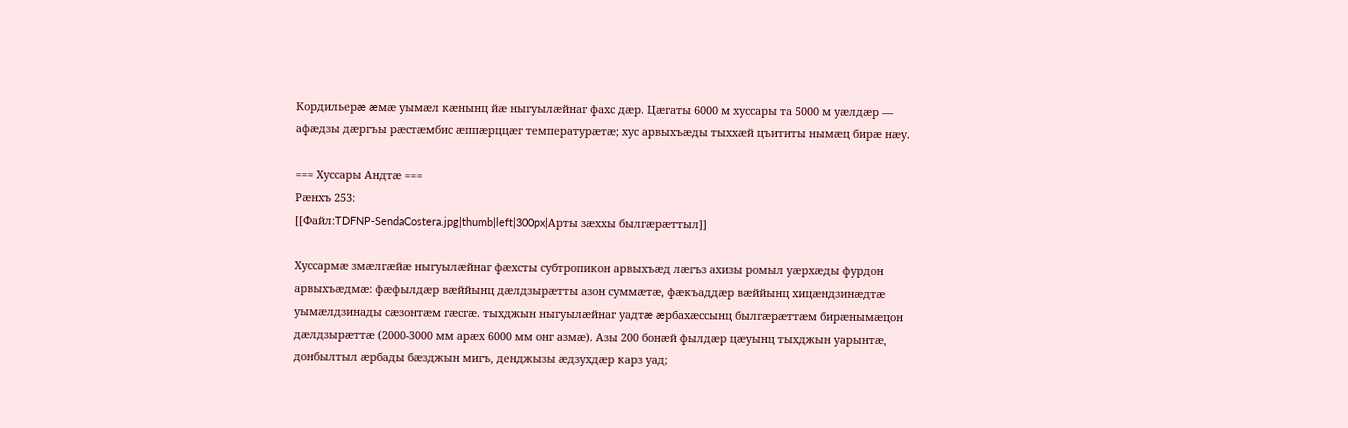Кордильерæ æмæ уымæл кæнынц йæ ныгуылæйнаг фахс дæр. Цæгаты 6000 м хуссары та 5000 м уæлдæр — афæдзы дæргъы рæстæмбис æппæрццæг температурæтæ; хус арвыхъæды тыххæй цъититы нымæц бирæ нæу.

=== Хуссары Андтæ ===
Рæнхъ 253:
[[Файл:TDFNP-SendaCostera.jpg|thumb|left|300px|Арты зæххы былгæрæттыл]]

Хуссармæ змæлгæйæ ныгуылæйнаг фæхсты субтропикон арвыхъæд лæгъз ахизы ромыл уæрхæды фурдон арвыхъæдмæ: фæфылдæр вæййынц дæлдзырæтты азон суммæтæ, фæкъаддæр вæййынц хицæндзинæдтæ уымæлдзинады сæзонтæм гæсгæ. тыхджын ныгуылæйнаг уадтæ æрбахæссынц былгæрæттæм бирæнымæцон дæлдзырæттæ (2000-3000 мм арæх 6000 мм онг азмæ). Азы 200 бонæй фылдæр цæуынц тыхджын уарынтæ, донбылтыл æрбады бæзджын мигъ, денджызы æдзухдæр карз уад;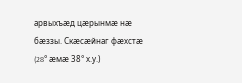арвыхъæд цæрынмæ нæ бæззы. Скæсæйнаг фæхстæ (28° æмæ 38° х.у.)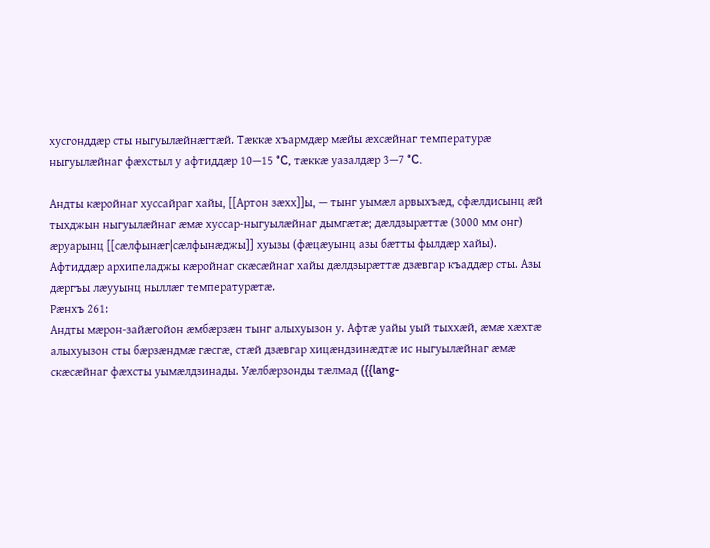хусгонддæр сты ныгуылæйнæгтæй. Тæккæ хъармдæр мæйы æхсæйнаг температурæ ныгуылæйнаг фæхстыл у афтиддæр 10—15 °C, тæккæ уазалдæр 3—7 °C.

Андты кæройнаг хуссайраг хайы, [[Артон зæхх]]ы, — тынг уымæл арвыхъæд, сфæлдисынц æй тыхджын ныгуылæйнаг æмæ хуссар-ныгуылæйнаг дымгæтæ; дæлдзырæттæ (3000 мм онг) æруарынц [[сæлфынæг|сæлфынæджы]] хуызы (фæцæуынц азы бæтты фылдæр хайы). Афтиддæр архипеладжы кæройнаг скæсæйнаг хайы дæлдзырæттæ дзæвгар къаддæр сты. Азы дæргъы лæууынц ныллæг температурæтæ.
Рæнхъ 261:
Андты мæрон-зайæгойон æмбæрзæн тынг алыхуызон у. Афтæ уайы уый тыххæй, æмæ хæхтæ алыхуызон сты бæрзæндмæ гæсгæ, стæй дзæвгар хицæндзинæдтæ ис ныгуылæйнаг æмæ скæсæйнаг фæхсты уымæлдзинады. Уæлбæрзонды тæлмад ({{lang-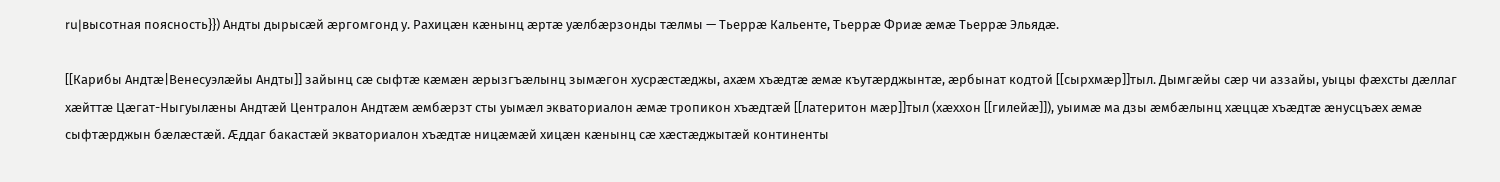ru|высотная поясность}}) Андты дырысæй æргомгонд у. Рахицæн кæнынц æртæ уæлбæрзонды тæлмы — Тьеррæ Кальенте, Тьеррæ Фриæ æмæ Тьеррæ Эльядæ.

[[Карибы Андтæ|Венесуэлæйы Андты]] зайынц сæ сыфтæ кæмæн æрызгъæлынц зымæгон хусрæстæджы, ахæм хъæдтæ æмæ къутæрджынтæ, æрбынат кодтой [[сырхмæр]]тыл. Дымгæйы сæр чи аззайы, уыцы фæхсты дæллаг хæйттæ Цæгат-Ныгуылæны Андтæй Централон Андтæм æмбæрзт сты уымæл экваториалон æмæ тропикон хъæдтæй [[латеритон мæр]]тыл (хæххон [[гилейæ]]), уыимæ ма дзы æмбæлынц хæццæ хъæдтæ æнусцъæх æмæ сыфтæрджын бæлæстæй. Æддаг бакастæй экваториалон хъæдтæ ницæмæй хицæн кæнынц сæ хæстæджытæй континенты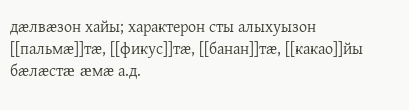дæлвæзон хайы; характерон сты алыхуызон [[пальмæ]]тæ, [[фикус]]тæ, [[банан]]тæ, [[какао]]йы бæлæстæ æмæ а.д.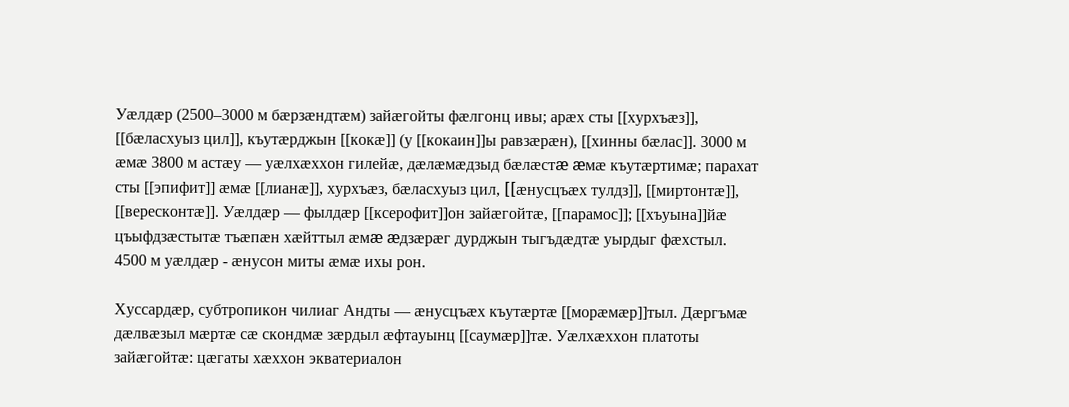Уæлдæр (2500–3000 м бæрзæндтæм) зайæгойты фæлгонц ивы; арæх сты [[хурхъæз]], [[бæласхуыз цил]], къутæрджын [[кокæ]] (у [[кокаин]]ы равзæрæн), [[хинны бæлас]]. 3000 м æмæ 3800 м астæу — уæлхæххон гилейæ, дæлæмæдзыд бæлæстæ æмæ къутæртимæ; парахат сты [[эпифит]] æмæ [[лианæ]], хурхъæз, бæласхуыз цил, [[æнусцъæх тулдз]], [[миртонтæ]], [[вересконтæ]]. Уæлдæр — фылдæр [[ксерофит]]он зайæгойтæ, [[парамос]]; [[хъуына]]йæ цъыфдзæстытæ тъæпæн хæйттыл æмæ æдзæрæг дурджын тыгъдæдтæ уырдыг фæхстыл. 4500 м уæлдæр - æнусон миты æмæ ихы рон.

Хуссардæр, субтропикон чилиаг Андты — æнусцъæх къутæртæ [[морæмæр]]тыл. Дæргъмæ дæлвæзыл мæртæ сæ скондмæ зæрдыл æфтауынц [[саумæр]]тæ. Уæлхæххон платоты зайæгойтæ: цæгаты хæххон экватериалон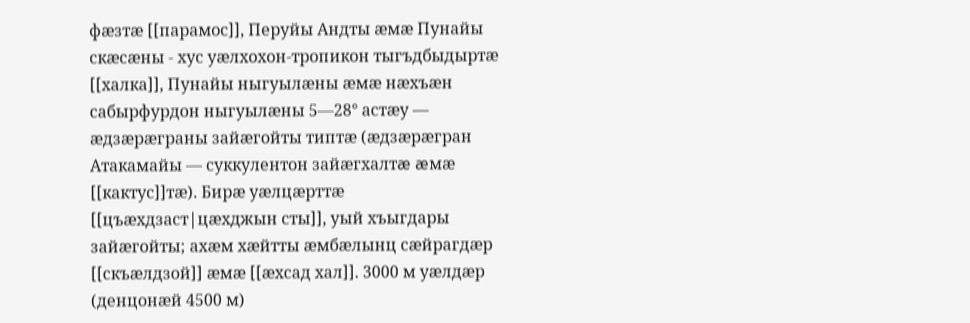фæзтæ [[парамос]], Перуйы Андты æмæ Пунайы скæсæны - хус уæлхохон-тропикон тыгъдбыдыртæ [[халка]], Пунайы ныгуылæны æмæ нæхъæн сабырфурдон ныгуылæны 5—28° астæу — æдзæрæграны зайæгойты типтæ (æдзæрæгран Атакамайы — суккулентон зайæгхалтæ æмæ [[кактус]]тæ). Бирæ уæлцæрттæ [[цъæхдзаст|цæхджын сты]], уый хъыгдары зайæгойты; ахæм хæйтты æмбæлынц сæйрагдæр [[скъæлдзой]] æмæ [[æхсад хал]]. 3000 м уæлдæр (денцонæй 4500 м)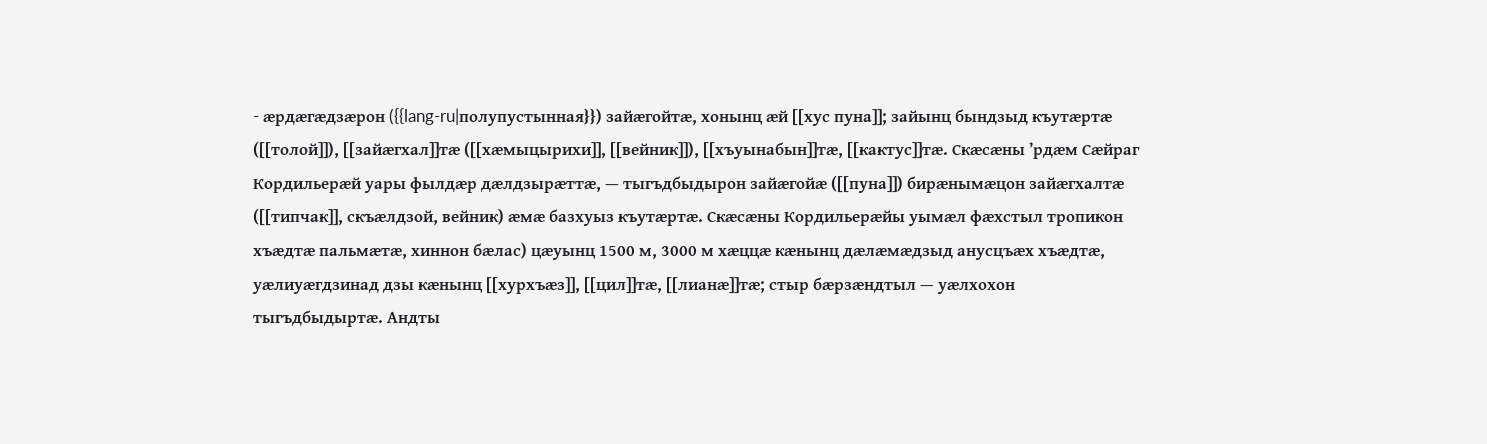- æрдæгæдзæрон ({{lang-ru|полупустынная}}) зайæгойтæ, хонынц æй [[хус пуна]]; зайынц бындзыд къутæртæ ([[толой]]), [[зайæгхал]]тæ ([[хæмыцырихи]], [[вейник]]), [[хъуынабын]]тæ, [[кактус]]тæ. Скæсæны ’рдæм Сæйраг Кордильерæй уары фылдæр дæлдзырæттæ, — тыгъдбыдырон зайæгойæ ([[пуна]]) бирæнымæцон зайæгхалтæ ([[типчак]], скъæлдзой, вейник) æмæ базхуыз къутæртæ. Скæсæны Кордильерæйы уымæл фæхстыл тропикон хъæдтæ пальмæтæ, хиннон бæлас) цæуынц 1500 м, 3000 м хæццæ кæнынц дæлæмæдзыд анусцъæх хъæдтæ, уæлиуæгдзинад дзы кæнынц [[хурхъæз]], [[цил]]тæ, [[лианæ]]тæ; стыр бæрзæндтыл — уæлхохон тыгъдбыдыртæ. Андты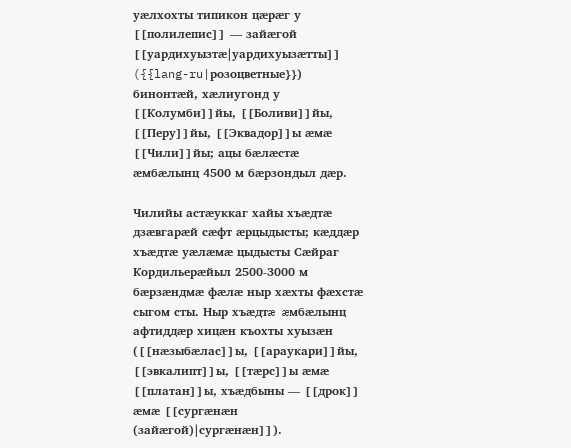уæлхохты типикон цæрæг у [[полилепис]] — зайæгой [[уардихуызтæ|уардихуызæтты]] ({{lang-ru|розоцветные}}) бинонтæй, хæлиугонд у [[Колумби]]йы, [[Боливи]]йы, [[Перу]]йы, [[Эквадор]]ы æмæ [[Чили]]йы; ацы бæлæстæ æмбæлынц 4500 м бæрзондыл дæр.

Чилийы астæуккаг хайы хъæдтæ дзæвгарæй сæфт æрцыдысты; кæддæр хъæдтæ уæлæмæ цыдысты Сæйраг Кордильерæйыл 2500-3000 м бæрзæндмæ фæлæ ныр хæхты фæхстæ сыгом сты. Ныр хъæдтæ æмбæлынц афтиддæр хицæн къохты хуызæн ([[нæзыбæлас]]ы, [[араукари]]йы, [[эвкалипт]]ы, [[тæрс]]ы æмæ [[платан]]ы, хъæдбыны — [[дрок]] æмæ [[сургæнæн (зайæгой)|сургæнæн]]).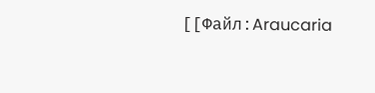[[Файл:Araucaria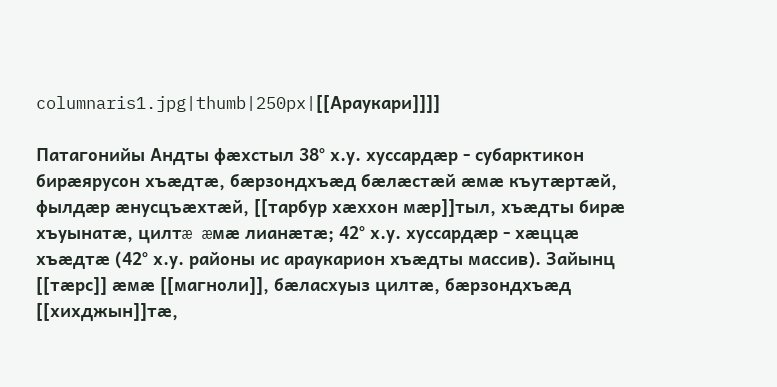columnaris1.jpg|thumb|250px|[[Араукари]]]]

Патагонийы Андты фæхстыл 38° х.у. хуссардæр - субарктикон бирæярусон хъæдтæ, бæрзондхъæд бæлæстæй æмæ къутæртæй, фылдæр æнусцъæхтæй, [[тарбур хæххон мæр]]тыл, хъæдты бирæ хъуынатæ, цилтæ æмæ лианæтæ; 42° х.у. хуссардæр - хæццæ хъæдтæ (42° х.у. районы ис араукарион хъæдты массив). Зайынц [[тæрс]] æмæ [[магноли]], бæласхуыз цилтæ, бæрзондхъæд [[хихджын]]тæ,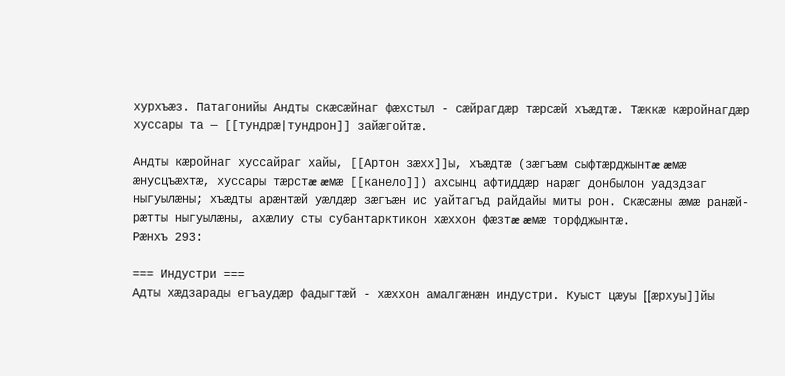хурхъæз. Патагонийы Андты скæсæйнаг фæхстыл - сæйрагдæр тæрсæй хъæдтæ. Тæккæ кæройнагдæр хуссары та — [[тундрæ|тундрон]] зайæгойтæ.

Андты кæройнаг хуссайраг хайы, [[Артон зæхх]]ы, хъæдтæ (зæгъæм сыфтæрджынтæ æмæ æнусцъæхтæ, хуссары тæрстæ æмæ [[канело]]) ахсынц афтиддæр нарæг донбылон уадздзаг ныгуылæны; хъæдты арæнтæй уæлдæр зæгъæн ис уайтагъд райдайы миты рон. Скæсæны æмæ ранæй-рæтты ныгуылæны, ахæлиу сты субантарктикон хæххон фæзтæ æмæ торфджынтæ.
Рæнхъ 293:

=== Индустри ===
Адты хæдзарады егъаудæр фадыгтæй - хæххон амалгæнæн индустри. Куыст цæуы [[æрхуы]]йы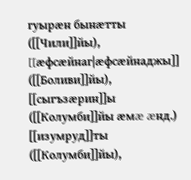гуырæн бынæтты ([[Чили]]йы), [[æфсæйнаг|æфсæйнаджы]] ([[Боливи]]йы), [[сыгъзæрин]]ы ([[Колумби]]йы æмæ æнд.) [[изумруд]]ты ([[Колумби]]йы),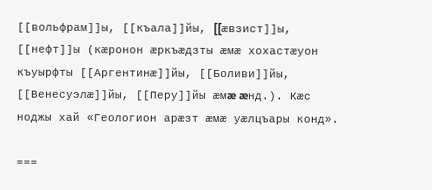[[вольфрам]]ы, [[къала]]йы, [[æвзист]]ы, [[нефт]]ы (кæронон æркъæдзты æмæ хохастæуон къуырфты [[Аргентинæ]]йы, [[Боливи]]йы, [[Венесуэлæ]]йы, [[Перу]]йы æмæ æнд.). Кæс ноджы хай «Геологион арæзт æмæ уæлцъары конд».

===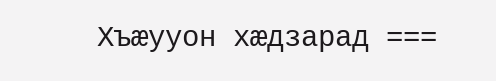Хъæууон хæдзарад ===